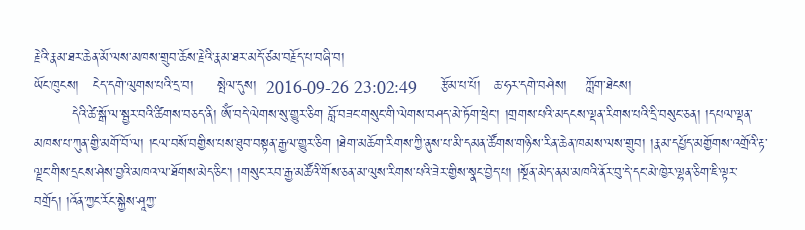རྗེའི་རྣམ་ཐར་ཆེན་མོ་ལས་མཁས་གྲུབ་ཆོས་རྗེའི་རྣམ་ཐར་མདོ་ཙམ་བརྗོད་པ་བཞི་བ།
ཡོང་ཁུངས།   ངེད་དགེ་ལུགས་པའི་དྲ་བ།     སྤེལ་དུས།  2016-09-26 23:02:49     རྩོམ་པ་པོ།   ཆ་ཧར་དགེ་བཤེས།    ཀློག་ཐེངས།
        དེའི་ཚེ་སྒོ་ལ་སྦྱར་བའི་ཚིགས་བཅད་ནི། ཨོཾ་བདེ་ལེགས་སུ་གྱུར་ཅིག བློ་བཟང་གསུང་གི་ལེགས་བཤད་མེ་ཏོག་ཕྲེང་། །གྲགས་པའི་མདངས་ལྡན་རིགས་པའི་དྲི་བསུང་ཅན། །དཔལ་ལྡན་མཁས་པ་ཀུན་གྱི་མགོ་བོ་ལ། །ངལ་བསོ་བགྱིས་པས་ཐུབ་བསྟན་རྒྱལ་གྱུར་ཅིག །ཐེག་མཆོག་རིགས་ཀྱི་ནུས་པ་མི་དམན་ཚོགས་གཉིས་རིན་ཆེན་ཁམས་ལས་གྲུབ། །རྣམ་དཔྱོད་མགྱོགས་འགྲོའི་རྟ་ལྗང་གིས་དྲངས་ཤེས་བྱའི་མཁའ་ལ་ཐོགས་མེད་ཅིང་། །གསུང་རབ་རྒྱ་མཚོའི་གོས་ཅན་མ་ལུས་རིགས་པའི་ཟེར་གྱིས་སྣང་བྱེད་པ། །སྔོན་མེད་ནམ་མཁའི་ནོར་བུ་དེ་དང་མེ་ཁྱེར་ལྷན་ཅིག་ཇི་ལྟར་བགྲོད། །འོན་ཀྱང་རོང་སྐྱེས་ཤཱཀྱ་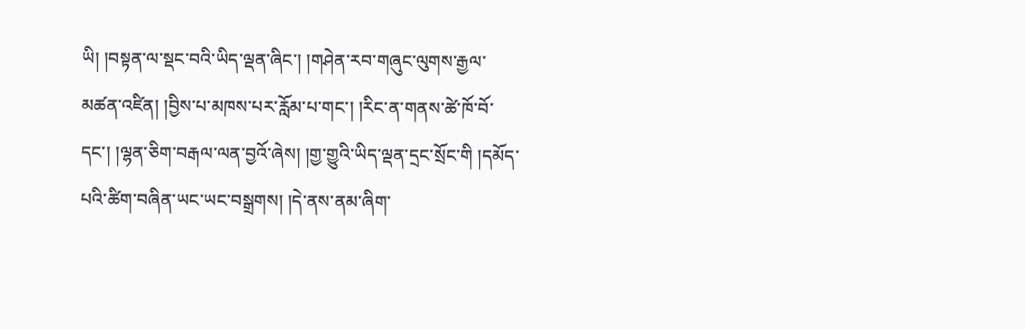ཡི། །བསྟན་ལ་སྡང་བའི་ཡིད་ལྡན་ཞིང་། །གཤེན་རབ་གཞུང་ལུགས་རྒྱལ་མཚན་འཛིན། །བྱིས་པ་མཁས་པར་རློམ་པ་གང་། །རིང་ན་གནས་ཚེ་ཁོ་བོ་དང་། །ལྷན་ཅིག་བརྒལ་ལན་བྱའོ་ཞེས། །གྱ་གྱུའི་ཡིད་ལྡན་དྲང་སྲོང་གི །དམོད་པའི་ཚིག་བཞིན་ཡང་ཡང་བསྒྲགས། །དེ་ནས་ནམ་ཞིག་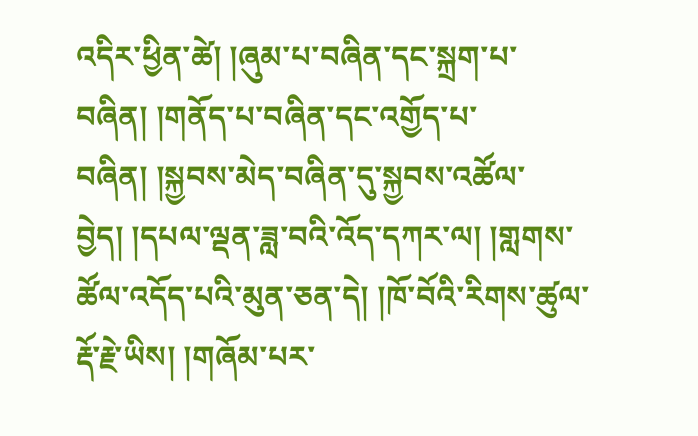འདིར་ཕྱིན་ཚེ། །ཞུམ་པ་བཞིན་དང་སྐྲག་པ་བཞིན། །གནོད་པ་བཞིན་དང་འགྱོད་པ་བཞིན། །སྐྱབས་མེད་བཞིན་དུ་སྐྱབས་འཚོལ་བྱེད། །དཔལ་ལྡན་ཟླ་བའི་འོད་དཀར་ལ། །གླགས་ཚོལ་འདོད་པའི་མུན་ཅན་དེ། །ཁོ་བོའི་རིགས་ཚུལ་རྡོ་རྗེ་ཡིས། །གཞོམ་པར་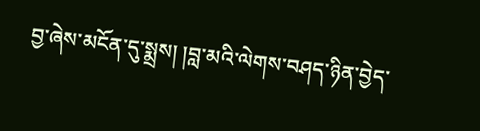བྱ་ཞེས་མངོན་དུ་སྨྲས། །བླ་མའི་ལེགས་བཤད་ཉིན་བྱེད་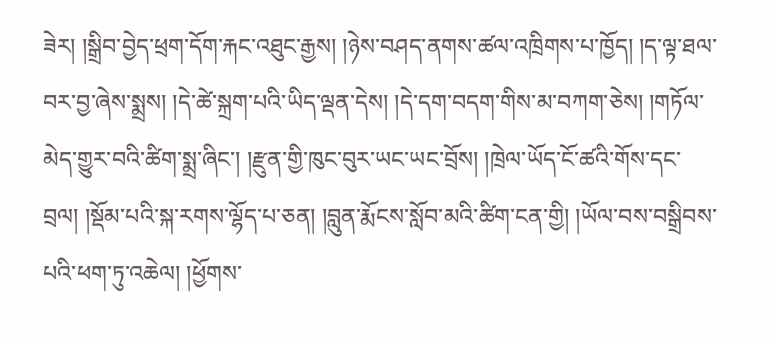ཟེར། །སྒྲིབ་བྱེད་ཕྲག་དོག་རྐང་འཐུང་རྒྱས། །ཉེས་བཤད་ནགས་ཚལ་འཁྲིགས་པ་ཁྱོད། །ད་ལྟ་ཐལ་བར་བྱ་ཞེས་སྨྲས། །དེ་ཚེ་སྐྲག་པའི་ཡིད་ལྡན་དེས། །དེ་དག་བདག་གིས་མ་བཀག་ཅེས། །གཏོལ་མེད་གྱུར་བའི་ཚིག་སྨྲ་ཞིང་། །རྫུན་གྱི་ཁུང་བུར་ཡང་ཡང་བྲོས། །ཁྲེལ་ཡོད་ངོ་ཚའི་གོས་དང་བྲལ། །སྡོམ་པའི་སྐ་རགས་ལྷོད་པ་ཅན། །བླུན་རྨོངས་སློབ་མའི་ཚིག་ངན་གྱི། །ཡོལ་བས་བསྒྲིབས་པའི་ཕག་ཏུ་འཆེལ། །ཕྱོགས་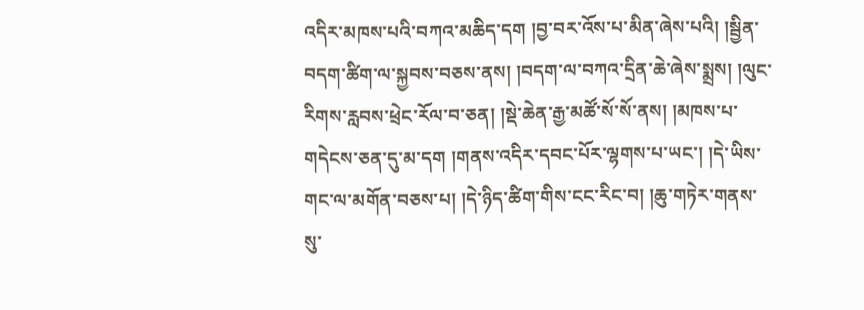འདིར་མཁས་པའི་བཀའ་མཆིད་དག །བྱ་བར་འོས་པ་མིན་ཞེས་པའི། །སྦྱིན་བདག་ཚིག་ལ་སྐྱབས་བཅས་ནས། །བདག་ལ་བཀའ་དྲིན་ཆེ་ཞེས་སྨྲས། །ལུང་རིགས་རླབས་ཕྲེང་རོལ་བ་ཅན། །སྡེ་ཆེན་རྒྱ་མཚོ་སོ་སོ་ནས། །མཁས་པ་གདེངས་ཅན་དུ་མ་དག །གནས་འདིར་དབང་པོར་ལྷགས་པ་ཡང་། །དེ་ཡིས་གང་ལ་མགོན་བཅས་པ། །དེ་ཉིད་ཚིག་གིས་ངང་རིང་བ། །ཆུ་གཏེར་གནས་སུ་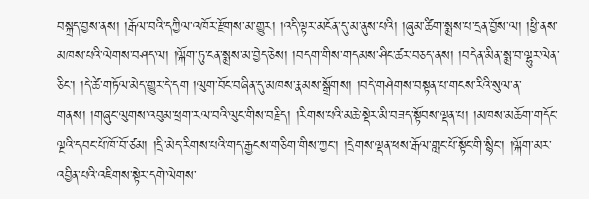བསྐྲད་བྱས་ནས། །རྒོལ་བའི་དཀྱིལ་འཁོར་རྫོགས་མ་གྱུར། །འདི་ལྟར་མངོན་དུ་མ་ནུས་པའི། །ཞུམ་ཚིག་སྨྲས་པ་དྲན་བྱོས་ལ། །ཕྱི་ནས་མཁས་པའི་ལེགས་བཤད་ལ། །ལྐོག་ཏུ་ངན་སྨྲས་མ་བྱེད་ཅེས། །བདག་གིས་གདམས་ཤིང་ཚར་བཅད་ནས། །བདེན་མིན་སྨྲ་བ་ལྷུར་ལེན་ཅིང་། །དེ་ཚེ་གཏོལ་མེད་གྱུར་དེ་དག །ལུག་བོང་བཞིན་དུ་མཁས་རྣམས་སྒྲོགས། །བདེ་གཤེགས་བསྟན་པ་གངས་རིའི་སུལ་ན་གནས། །གཞུང་ལུགས་འབུམ་ཕྲག་རལ་བའི་ལུང་གིས་བརྗིད། །རིགས་པའི་མཆེ་སྡེར་མི་བཟད་སྟོབས་ལྡན་པ། །མཁས་མཆོག་གདོང་ལྔའི་དབང་པོ་ཁོ་བོ་ཙམ། །དྲི་མེད་རིགས་པའི་གད་རྒྱངས་གཅིག་གིས་ཀྱང་། །དྲེགས་ལྡན་ཕས་རྒོལ་གླང་པོ་སྟོང་གི་སྙིང་། །ལྐོག་མར་འབྱིན་པའི་འཇིགས་སྟེར་དགེ་ལེགས་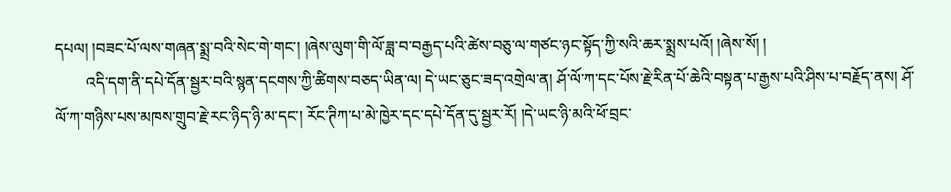དཔལ། །བཟང་པོ་ལས་གཞན་སྨྲ་བའི་སེང་གེ་གང་། །ཞེས་ལུག་གི་ལོ་ཟླ་བ་བརྒྱད་པའི་ཚེས་བཅུ་ལ་གཙང་ཉང་སྟོད་ཀྱི་སའི་ཆར་སྨྲས་པའོ། །ཞེས་སོ། །
        འདི་དག་ནི་དཔེ་དོན་སྦྱར་བའི་སྙན་དངགས་ཀྱི་ཚིགས་བཅད་ཡིན་ལ། དེ་ཡང་ཅུང་ཟད་འགྲེལ་ན། ཤོ་ལོ་ཀ་དང་པོས་རྗེ་རིན་པོ་ཆེའི་བསྟན་པ་རྒྱས་པའི་ཤིས་པ་བརྗོད་ནས། ཤོ་ལོ་ཀ་གཉིས་པས་མཁས་གྲུབ་རྗེ་རང་ཉིད་ཉི་མ་དང་། རོང་ཊིཀ་པ་མེ་ཁྱེར་དང་དཔེ་དོན་དུ་སྦྱར་རོ། །དེ་ཡང་ཉི་མའི་ཕོ་བྲང་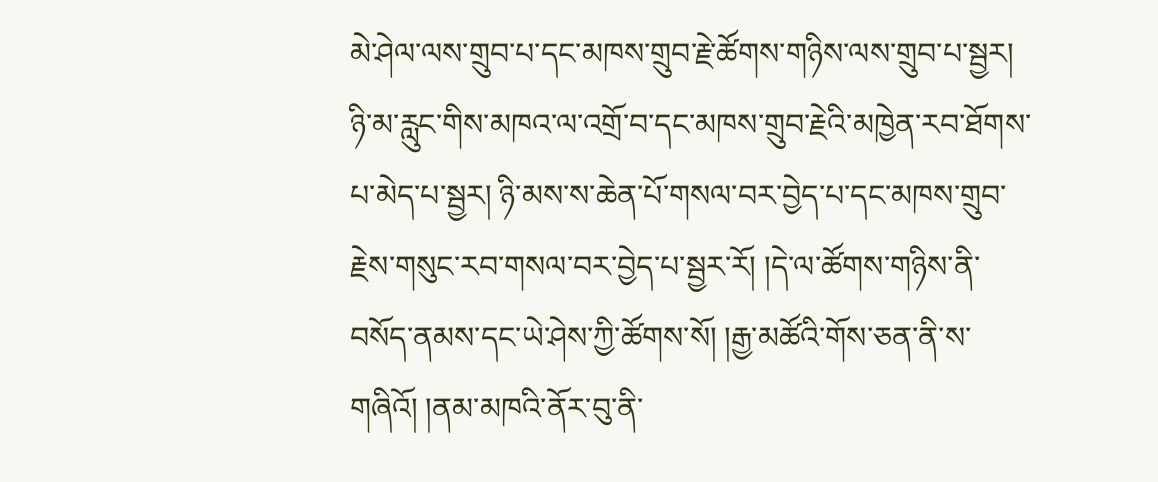མེ་ཤེལ་ལས་གྲུབ་པ་དང་མཁས་གྲུབ་རྗེ་ཚོགས་གཉིས་ལས་གྲུབ་པ་སྦྱར། ཉི་མ་རླུང་གིས་མཁའ་ལ་འགྲོ་བ་དང་མཁས་གྲུབ་རྗེའི་མཁྱེན་རབ་ཐོགས་པ་མེད་པ་སྦྱར། ཉི་མས་ས་ཆེན་པོ་གསལ་བར་བྱེད་པ་དང་མཁས་གྲུབ་རྗེས་གསུང་རབ་གསལ་བར་བྱེད་པ་སྦྱར་རོ། །དེ་ལ་ཚོགས་གཉིས་ནི་བསོད་ནམས་དང་ཡེ་ཤེས་ཀྱི་ཚོགས་སོ། །རྒྱ་མཚོའི་གོས་ཅན་ནི་ས་གཞིའོ། །ནམ་མཁའི་ནོར་བུ་ནི་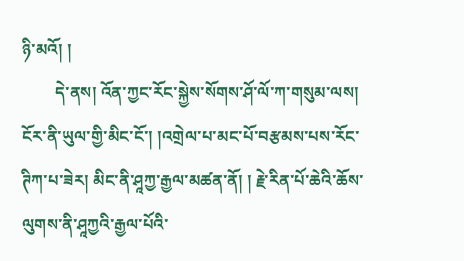ཉི་མའོ། །
        དེ་ནས། འོན་ཀྱང་རོང་སྐྱེས་སོགས་ཤོ་ལོ་ཀ་གསུམ་ལས། ངོར་ནི་ཡུལ་གྱི་མིང་ངོ་། །འགྲེལ་པ་མང་པོ་བརྩམས་པས་རོང་ཊིཀ་པ་ཟེར། མིང་ནི་ཤཱཀྱ་རྒྱལ་མཚན་ནོ། ། རྗེ་རིན་པོ་ཆེའི་ཆོས་ལུགས་ནི་ཤཱཀྱའི་རྒྱལ་པོའི་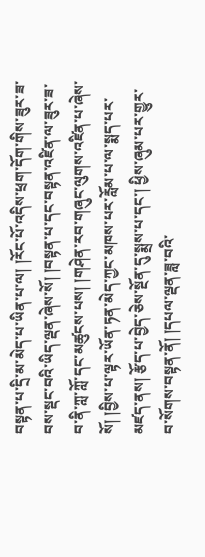བསྟན་པ་དྲི་མ་མེད་པ་ཡིན་པ་ལ། །རོང་པོ་འདིས་ཕྲག་དོག་གིས་ཟུར་ཟ་བས་སྡང་བའི་ཡིད་ལྡན་ཞེས་སོ། །བསྟན་པ་དང་བསྟན་འཛིན་ལ་ཟུར་ཟ་བ་ནི་ཀླ་ཀློ་དང་མཚུངས་པས། །གཤེན་རབ་གཞུང་ལུགས་འཛིན་པ་ཞེས་སོ། །བྱིས་པ་ལྟར་ཡོན་ཏན་མེད་ཀྱང་མཁས་པར་རློམ་པ་ལ་སྨད་པར་མཛད་ནས། རྩོད་པ་བྱེད་ཅེས་སྔོན་དུ་སྨྲས་པ་དང་། ཕྱིས་ཞུམ་པར་གྱུར་བ་སོགས་བསྟན་ནོ། །དཔལ་ལྡན་ཟླ་བའི་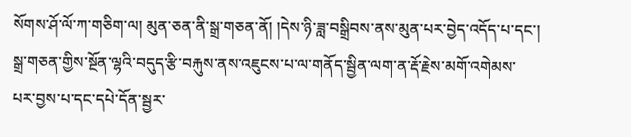སོགས་ཤོ་ལོ་ཀ་གཅིག་ལ། མུན་ཅན་ནི་སྒྲ་གཅན་ནོ། །དེས་ཉི་ཟླ་བསྒྲིབས་ནས་མུན་པར་བྱེད་འདོད་པ་དང་། སྒྲ་གཅན་གྱིས་སྔོན་ལྷའི་བདུད་རྩི་བརྐུས་ནས་འཇུངས་པ་ལ་གནོད་སྦྱིན་ལག་ན་རྡོ་རྗེས་མགོ་འགེམས་པར་བྱས་པ་དང་དཔེ་དོན་སྦྱར་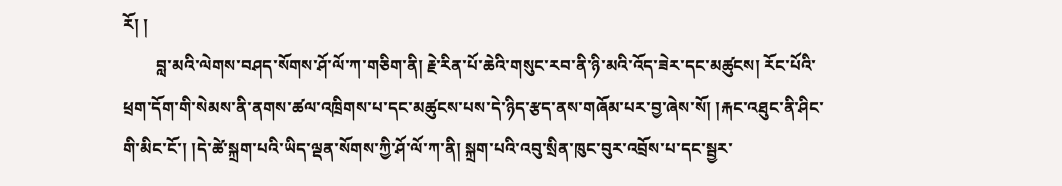རོ། །
        བླ་མའི་ལེགས་བཤད་སོགས་ཤོ་ལོ་ཀ་གཅིག་ནི། རྗེ་རིན་པོ་ཆེའི་གསུང་རབ་ནི་ཉི་མའི་འོད་ཟེར་དང་མཚུངས། རོང་པོའི་ཕྲག་དོག་གི་སེམས་ནི་ནགས་ཚལ་འཁྲིགས་པ་དང་མཚུངས་པས་དེ་ཉིད་རྩད་ནས་གཞོམ་པར་བྱ་ཞེས་སོ། །རྐང་འཐུང་ནི་ཤིང་གི་མིང་ངོ་། །དེ་ཚེ་སྐྲག་པའི་ཡིད་ལྡན་སོགས་ཀྱི་ཤོ་ལོ་ཀ་ནི། སྐྲག་པའི་འབུ་སྲིན་ཁུང་བུར་འབྲོས་པ་དང་སྦྱར་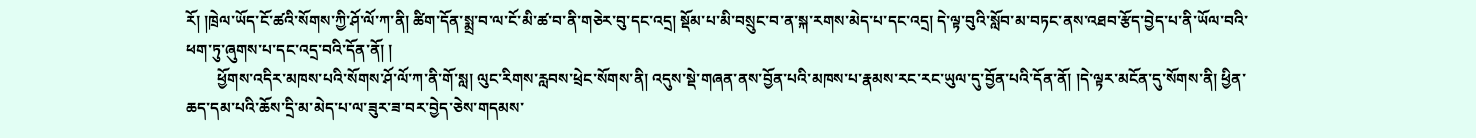རོ། །ཁྲེལ་ཡོད་ངོ་ཚའི་སོགས་ཀྱི་ཤོ་ལོ་ཀ་ནི། ཚིག་དོན་སྨྲ་བ་ལ་ངོ་མི་ཚ་བ་ནི་གཅེར་བུ་དང་འདྲ། སྡོམ་པ་མི་བསྲུང་བ་ན་སྐ་རགས་མེད་པ་དང་འདྲ། དེ་ལྟ་བུའི་སློབ་མ་བཏང་ནས་འཐབ་རྩོད་བྱེད་པ་ནི་ཡོལ་བའི་ཕག་ཏུ་ཞུགས་པ་དང་འདྲ་བའི་དོན་ནོ། །
        ཕྱོགས་འདིར་མཁས་པའི་སོགས་ཤོ་ལོ་ཀ་ནི་གོ་སླ། ལུང་རིགས་རླབས་ཕྲེང་སོགས་ནི། འདུས་སྡེ་གཞན་ནས་བྱོན་པའི་མཁས་པ་རྣམས་རང་རང་ཡུལ་དུ་བྱོན་པའི་དོན་ནོ། །དེ་ལྟར་མངོན་དུ་སོགས་ནི། ཕྱིན་ཆད་དམ་པའི་ཆོས་དྲི་མ་མེད་པ་ལ་ཟུར་ཟ་བར་བྱེད་ཅེས་གདམས་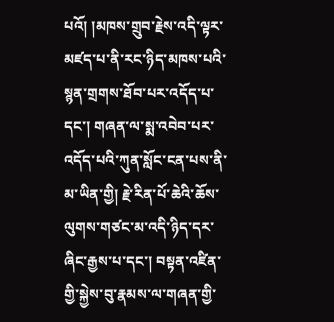པའོ། །མཁས་གྲུབ་རྗེས་འདི་ལྟར་མཛད་པ་ནི་རང་ཉིད་མཁས་པའི་སྙན་གྲགས་ཐོབ་པར་འདོད་པ་དང་། གཞན་ལ་སྨ་འབེབ་པར་འདོད་པའི་ཀུན་སློང་ངན་པས་ནི་མ་ཡིན་གྱི། རྗེ་རིན་པོ་ཆེའི་ཆོས་ལུགས་གཙང་མ་འདི་ཉིད་དར་ཞིང་རྒྱས་པ་དང་། བསྟན་འཛིན་གྱི་སྐྱེས་བུ་རྣམས་ལ་གཞན་གྱི་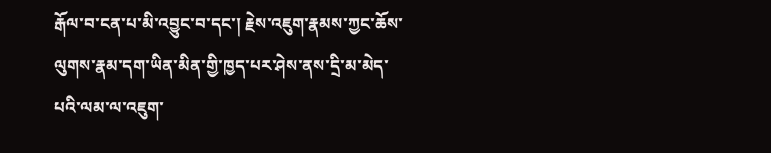རྒོལ་བ་ངན་པ་མི་འབྱུང་བ་དང་། རྗེས་འཇུག་རྣམས་ཀྱང་ཆོས་ལུགས་རྣམ་དག་ཡིན་མིན་གྱི་ཁྱད་པར་ཤེས་ནས་དྲི་མ་མེད་པའི་ལམ་ལ་འཇུག་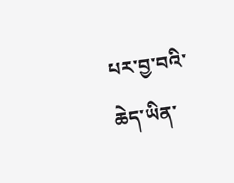པར་བྱ་བའི་ཆེད་ཡིན་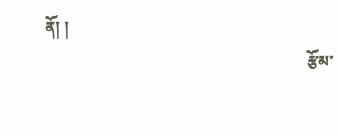ནོ། །
                                                                   རྩོམ་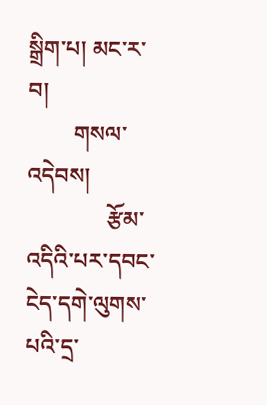སྒྲིག་པ། མང་ར་བ།
        གསལ་འདེབས།
              རྩོམ་འདིའི་པར་དབང་ངེད་དགེ་ལུགས་པའི་དྲ་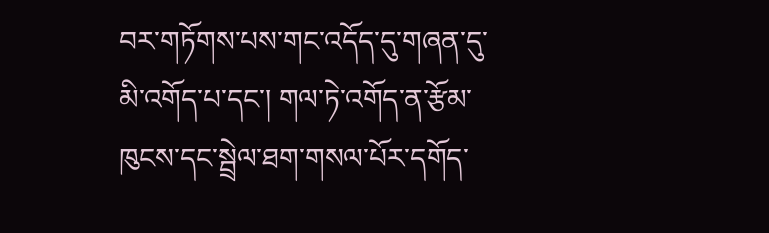བར་གཏོགས་པས་གང་འདོད་དུ་གཞན་དུ་མི་འགོད་པ་དང་། གལ་ཏེ་འགོད་ན་རྩོམ་ཁུངས་དང་སྦྲེལ་ཐག་གསལ་པོར་དགོད་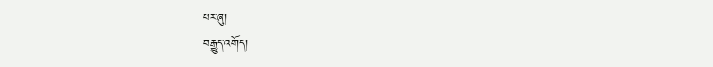པར་ཞུ།
བརྒྱུད་འགོད།